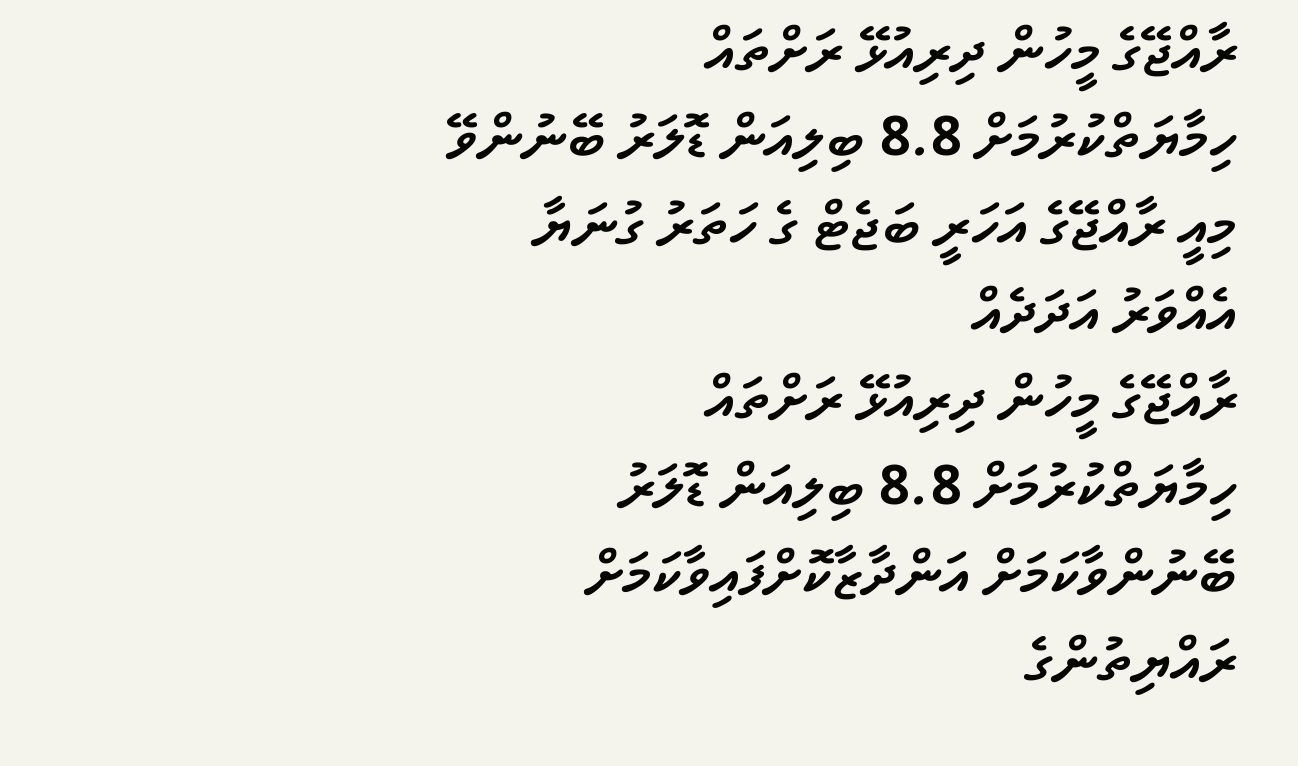ރާއްޖޭގެ މީހުން ދިރިއުޅޭ ރަށްތައް ހިމާޔަތްކުރުމަށް 8.8 ބިލިއަން ޑޮލަރު ބޭނުންވޭ
މިއީ ރާއްޖޭގެ އަހަރީ ބަޖެޓް ގެ ހަތަރު ގުނަޔާ އެއްވަރު އަދަދެއް
ރާއްޖޭގެ މީހުން ދިރިއުޅޭ ރަށްތައް ހިމާޔަތްކުރުމަށް 8.8 ބިލިއަން ޑޮލަރު ބޭނުންވާކަމަށް އަންދާޒާކޮށްފައިވާކަމަށް ރައްޔިތުންގެ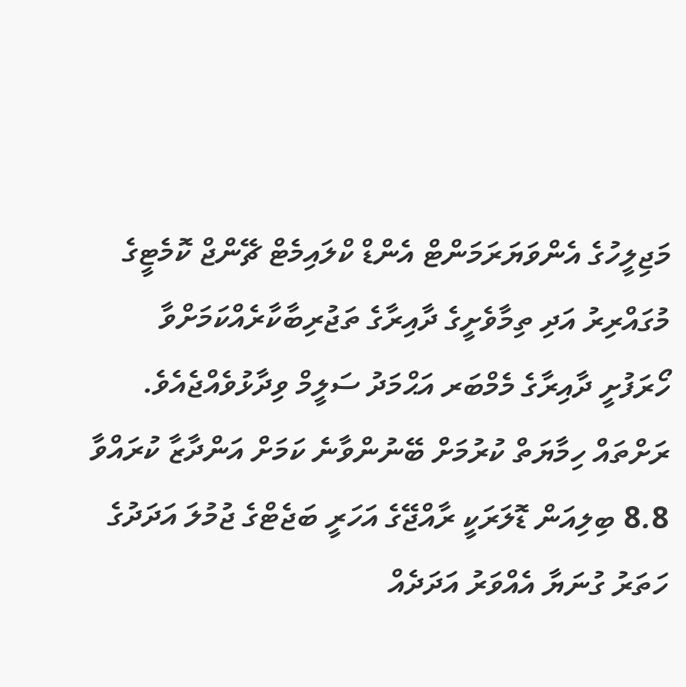މަޖިލީހުގެ އެންވަޔަރަމަންޓް އެންޑް ކްލައިމެޓް ޗޭންޖް ކޮމެޓީގެ މުގައްރިރު އަދި ތިމާވެށީގެ ދާއިރާގެ ތަޖުރިބާކާރެއްކަމަށްވާ ހޯރަފުށީ ދާއިރާގެ މެމްބަރ އަޙްމަދު ސަލީމް ވިދާޅުވެއްޖެއެވެ.
ރަށްތައް ހިމާޔަތް ކުރުމަށް ބޭނުންވާނެ ކަމަށް އަންދާޒާ ކުރައްވާ 8.8 ބިލިއަން ޑޮލަރަކީ ރާއްޖޭގެ އަހަރީ ބަޖެޓްގެ ޖުމުލަ އަދަދުގެ ހަތަރު ގުނަޔާ އެއްވަރު އަދަދެއް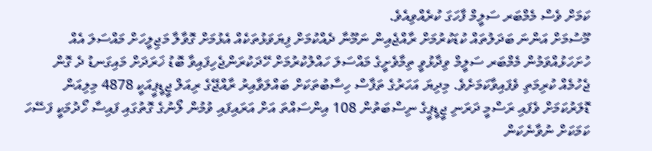ކަމަށް ވެސް މެމްބަރ ސަލީމް ފާހަގަ ކުރެއްވިއެވެ.
މޫސުމަށް އަންނަ ބަދަލުތައް ކުޑަކުރުމަށް ރާއްޖެއިން ނަމޫނާ ދެއްކުމަށް ފިޔަވަޅުތަކެއް އެޅުމަށް ގޮވާލާ މަޖިލީހަށް މައްސަލަ އެއް ހުށަހަޅުއްވަމުން މެމްބަރ ސަލީމް ވިދާޅުވީ ތިމާވެށީގެ މައްސަލަ ހައްލުކުރުމަށް ހޭދަކުރަންޖެހިފައިވާ ބޮޑު ޚަރަދަށް މައިގަނޑު ދެ ގޮން ޖެހުމެއް ކުރިމަތި ވެފައިވާކަމަށެވެ. މިދިޔަ އަހަރުގެ ތަފާސް ހިސާބުތަކަށް ބައްލަވާއިރު ރާއްޖޭގެ ރިއަލް ޖީޑީޕީއަކީ 4878 މިލިއަން ޑޮލަރުކަމަށް ވެފައި ރަސްމީ ދަރަނި ޖީޑީޕީގެ ނިސްބަތުން 108 އިންސައްތަ އަށް އަރައިފައި ވުމުން ލޯނުގެ ގޮތުގައި ފައިސާ ހޯދުމަކީ ފަސޭހަ ކަމަކަށް ނުވާނެކަން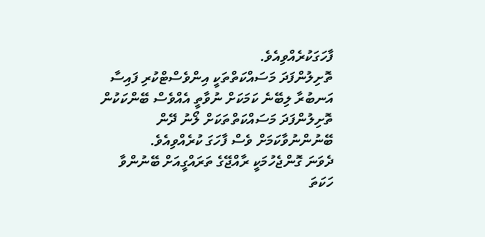ފާހަގަކުރެއްވިއެވެ.
ތޮށިލުންފަދަ މަސައްކަތްތަކީ އިންވެސްޓްކުރި ފައިސާ އަނބުރާ ލިބޭނެ ކަމަކަށް ނުވާތީ އެއްވެސް ބޭންކަކުން ތޮށިލުންފަދަ މަސައްކަތްތަކަށް ލޯނު ދޭން ބޭނުންނުވާކަމަށް ވެސް ފާހަގަ ކުރެއްވިއެވެ.
ދެވަނަ ގޮންޖެހުމަކީ ރާއްޖޭގެ ތަރައްގީއަށް ބޭނުންވާ ހަކަތަ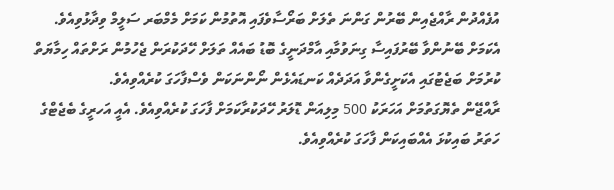އުފެއްދުން ރާއްޖެއިން ބޭރުން ގަންނަ ތެލަށް ބަރޯސާވެފައި އޮތުމުން ކަމަށް މެމްބަރ ސަލީމް ވިދާޅުވިއެވެ. އެކަމަށް ބޭނުންވާ ބޭރުފައިސާ ގިނަވުމާއި އާމްދަނީގެ ބޮޑު ބައެއް ތަލަށް ހޭދަކުރަން ޖެހުމުން ރަށްތައް ހިމާޔަތް ކުރުމަށް ބަޖެޓުގައި އެކަށީގެންވާ އަދަދެއް ކަނޑައެޅެން ނޯންނަކަން ވެސްފާހަގަ ކުރެއްވިއެވެ.
ރާއްޖޭން ތެޔޮގަތުމަށް އަހަރަކު 500 މިލިއަން ޑޮލަރު ހޭދަކުރާކަމަށް ފާހަގަ ކުރެއްވިއެވެ. އެއީ އަހރީގެ ބެޖެޓްގެ ހަތަރު ބައިކުޅަ އެއްބައިކަން ފާހަގަ ކުރެއްވިއެވެ.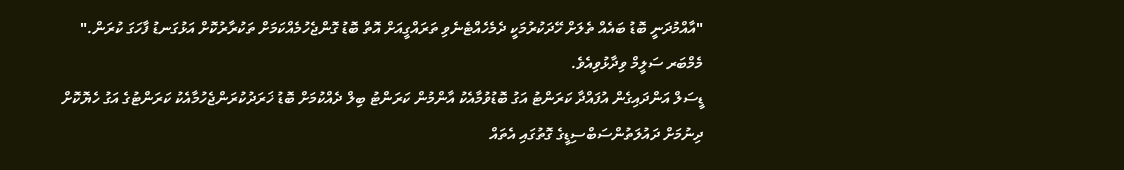"އާއްމުދަނީ ބޮޑު ބައެއް ތެލަށް ހޭދަކުރުމަކީ ދެމެހެއްޓެނެވި ތަރައްގީއަށް އޮތް ބޮޑު ގޮންޖެހުމެއްކަމަށް ތަކުރާރުކޮށް އަޅުގަނޑު ފާހަގަ ކުރަން." މެމްބަރ ސަލީމް ވިދާޅުވިއެވެ.
ޑީސަލް އަންދައިގެން އުފައްދާ ކަރަންޓު އަގު ބޮޑުވުމާއެކު އާންމުން ކަރަންޓު ބިލް ދެއްކުމަށް ބޮޑު ޚަރަދުކުރަންޖެހުމާއެކު ކަރަންޓުގެ އަގު ހެޔޮކޮށް ދިނުމަށް ދައުލަތުންސަބްސިޑީގެ ގޮތުގައި އެތައް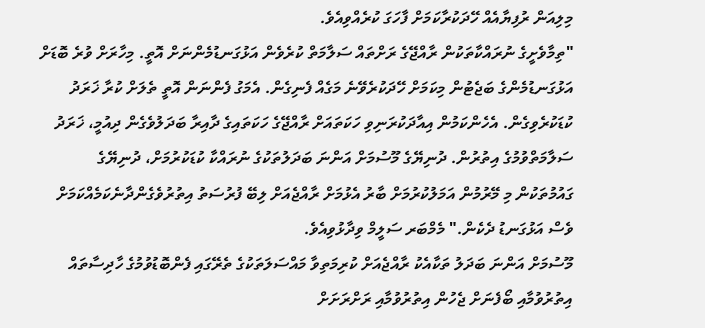މިލިއަން ރުފިޔާއެއް ހޭދަކުރާކަމަށް ފާހަގަ ކުރެއްވިއެވެ.
"ތިމާވެށީގެ ނުރައްކާތަކުން ރާއްޖޭގެ ރަށްތައް ސަލާމަތް ކުރެވެން އަޅުގަނޑުމެންނަށް އޮތީ. މިހާރަށް ވުރެ ބޮޑަށް އަޅުގަނޑުމެންގެ ބަޖެޓުން މިކަމަށް ހޭދަކުރެވޭނެ މަގެއް ފެނިގެން. އެމަގު ފެންނަން އޮތީ ތެލަށް ކުރާ ޚަރަދު ކުޑަކުރެވިގެން. އެހެންކަމުން އިއާދަކުރަނިވި ހަކަތައަށް ރާއްޖޭގެ ހަކަތައިގެ ދާއިރާ ބަދަލުވެގެން ދިއުމީ، ޚަރަދު ސަލާމަތްވުމުގެ އިތުރުން. ދުނިޔޭގެ މޫސުމަށް އަންނަ ބަދަލުތަކުގެ ނުރައްކާ ކުޑަކުރުމަށް، ދުނިޔޭގެ ގައުމުތަކުން މި މޭރުމުން އަމަލުކުރުމަށް ބާރު އެޅުމަށް ރާއްޖެއަށް ލިބޭ ފުރުސަތު އިތުރުވެގެންދާނެކަމެއްކަމަށް ވެސް އަޅުގަނޑު ދެކެން." މެމްބަރ ސަލީމް ވިދާޅުވިއެވެ.
މޫސުމަށް އަންނަ ބަދަލު ތަކާއެކު ރާއްޖެއަށް ކުރިމަތިވާ މައްސަލަތަކުގެ ތެރޭގައި ފެންބޮޑުވުމުގެ ހާދިސާތައް އިތުރުވުމާއި ބޯފެނަށް ޖެހުން އިތުރުވުމާއި ރަށްރަށަށް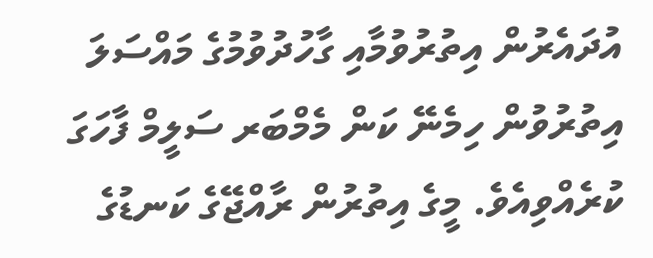އުދައެރުން އިތުރުވުމާއި ގާހުދުވުމުގެ މައްސަލަ އިތުރުވުން ހިމެނޭ ކަން މެމްބަރ ސަލީމް ފާހަގަ ކުރެއްވިއެވެ. މީގެ އިތުރުން ރާއްޖޭގެ ކަނޑުގެ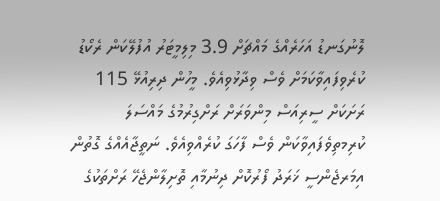ލޮނުގަނޑު އަހަރެއްގެ މައްޗަށް 3.9 މިލިމީޓަރު އުފުލޭކަން ރެކޯޑު ކުރެވިފައިވާކަމަށް ވެސް ވިދާޅުވިއެވެ. މީހުން ދިރިއުޅޭ 115 ރަށަކަށް ސީރިއަސް މިންވަރަށް ރަށްގިރުމުގެ މައްސަލަ ކުރިމތިވެފައިވާކަން ވެސް ފާހަގަ ކުރެއްވިއެވެ. ނަތީޖާއެއްގެ ގޮތުން އިމަރޖެންސީ ޚަރަދު ފޯރުކޮށް ދިނުމާއި ތޮށިލާންޖެހޭ ރަށްތަކުގެ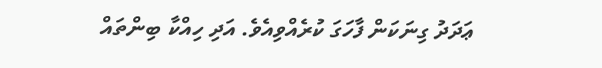ޢަދަދު ގިނަކަން ފާހަގަ ކުރެއްވިއެވެ. އަދި ހިއްކާ ބިންތައް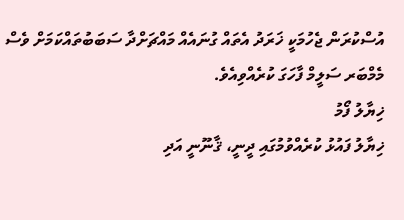އުސްކުރަން ޖެހުމަކީ ޚަރަދު އެތައް ގުނައެއް މައްޗަށްދާ ސަބަބުތައްކަމަށް ވެސް މެމްބަރ ސަލީމް ފާހަގަ ކުރެއްވިއެވެ.
ޚިޔާލު ފޯމު
ޚިޔާލު ފައުޅު ކުރެއްވުމުގައި ދީނީ، ޤާނޫނީ އަދި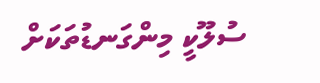ސުލޫކީ މިންގަނޑުތަކަށް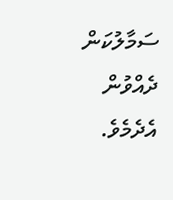ސަމާލުކަން ދެއްވުން އެދެމެވެ.